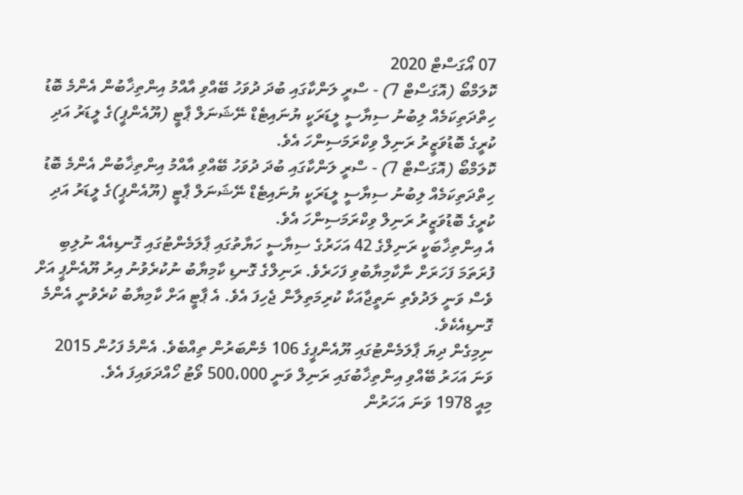07 އޯގަސްޓް 2020
ކޮލަމްބޯ (އޮގަސްޓް 7) - ސްރީ ލަންކާގައި ބުދަ ދުވަހު ބޭއްވި އާއްމު އިންތިޚާބުން އެންމެ ބޮޑު ހިތްދަތިކަމެއް ލިބުނު ސިޔާސީ ލީޑަރަކީ ޔުނައިޓެޑް ނޭޝަނަލް ޕާޓީ (ޔޫއެންޕީ)ގެ ލީޑަރު އަދި ކުރީގެ ބޮޑުވަޒީރު ރަނިލް ވިކްރަމަސިންހަ އެވެ.
ކޮލަމްބޯ (އޮގަސްޓް 7) - ސްރީ ލަންކާގައި ބުދަ ދުވަހު ބޭއްވި އާއްމު އިންތިޚާބުން އެންމެ ބޮޑު ހިތްދަތިކަމެއް ލިބުނު ސިޔާސީ ލީޑަރަކީ ޔުނައިޓެޑް ނޭޝަނަލް ޕާޓީ (ޔޫއެންޕީ)ގެ ލީޑަރު އަދި ކުރީގެ ބޮޑުވަޒީރު ރަނިލް ވިކްރަމަސިންހަ އެވެ.
އެ އިންތިޚާބަކީ ރަނިލްގެ 42 އަހަރުގެ ސިޔާސީ ހަޔާތުގައި ޕާލަމެންޓުގައި ގޮނޑިއެއް ނުލިބި ފުރަތަމަ ފަހަރަށް ނާކާމިޔާބުވި ފަހަރެވެ. ރަނިލްގެ ގޮނޑި ކާމިޔާބު ނުކުރެވުނު އިރު ޔޫއެންޕީ އަށް ވެސް ވަނީ ލަދުވެތި ނަތީޖާއަކާ ކުރިމަތިލާން ޖެހިފަ އެވެ. އެ ޕާޓީ އަށް ކާމިޔާބު ކުރެވުނީ އެންމެ ގޮނޑިއެކެވެ.
ނިމިގެން ދިޔަ ޕާލަމެންޓުގައި ޔޫއެންޕީގެ 106 މެންބަރުން ތިއްބެވެ. އެންމެ ފަހުން 2015 ވަނަ އަހަރު ބޭއްވި އިންތިޚާބުގައި ރަނިލް ވަނީ 500،000 ވޯޓު ހޯއްދަވައިފަ އެވެ.
މިއީ 1978 ވަނަ އަހަރުން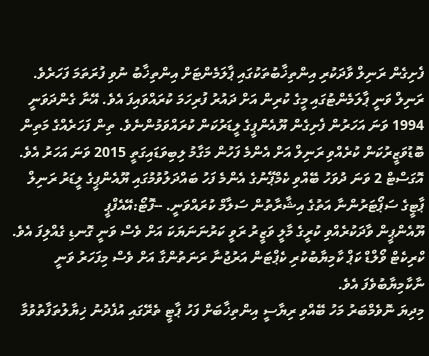ފެށިގެން ރަނިލް ވާދަކުރި އިންތިޚާބުތަކުގައި ޕާލަމެންޓަށް އިންތިޚާބު ނުވި ފުރަތަމަ ފަހަރެވެ. ރަނިލް ވަނީ ޕާލަމެންޓުގައި މީގެ ކުރިން އަށް ދައުރު ފުރިހަމަ ކުރައްވައިފަ އެވެ. އޭނާ ގެންދަވަނީ 1994 ވަނަ އަހަރުން ފެށިގެން ޔޫއެންޕީގެ ލީޑަރުކަން ކުރައްވަމުންނެވެ. ތިން ފަހަރެއްގެ މަތިން ބޮޑުވަޒީރުކަން ކުރެއްވި ރަނިލް އަށް އެންމެ ފަހުން މަގާމު ލިބިވަޑައިގަތީ 2015 ވަނަ އަހަރު އެވެ.
އޮގަސްޓް 2 ވަނަ ދުވަހު ބޭއްވި ކެމްޕޭނުގެ އެންމެ ފަހު ބައްދަލުވުމުގައި ޔޫއެންޕީގެ ލީޑަރު ރަނިލް ޕާޓީގެ ސަޕޯޓަރުންނާ އަތުގެ އިޝާރާތުން ސަލާމް ކުރައްވަނީ. --ފޮޓޯ:އޭއެފްޕީ
ޔޫއެންޕީން ވާދަކުރެއްވި ކުރީގެ މާލީ ވަޒީރު ރަވީ ކަރުނަނަޔަކަ އަށް ވެސް ވަނީ ގޮނޑި ގެއްލިފަ އެވެ. ކްރިކެޓް ވޯލްޑް ކަޕް ކާމިޔާބުކުރި ކެޕްޓަން އަރުޖުނާ ރަނަތުންގާ އަށް ވެސް މިފަހަރު ވަނީ ނާކާމިޔާބުވެފަ އެވެ.
މިދިޔަ ނޮވެމްބަރު މަހު ބޭއްވި ރިޔާސީ އިންތިޚާބަށް ފަހު ޕާޓީ ތެރޭގައި އުފެދުނު ޚިޔާލުތަފާތުވުމާ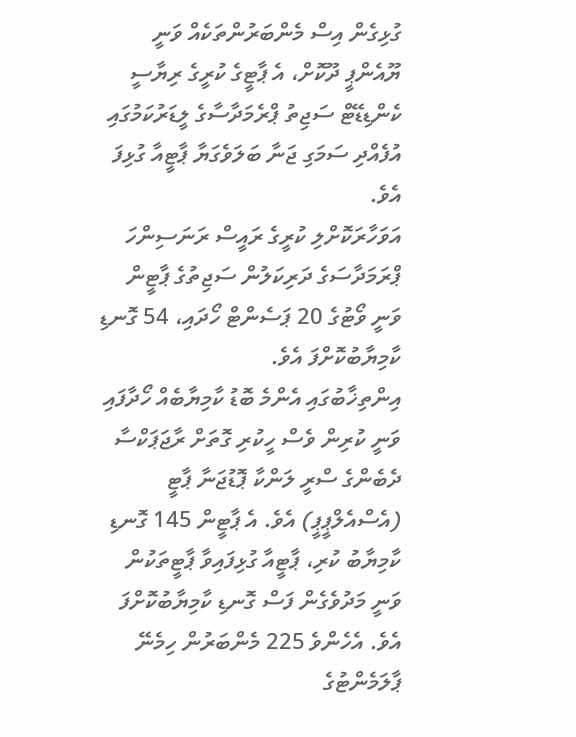ގުޅިގެން އިސް މެންބަރުންތަކެއް ވަނީ ޔޫއެންޕީ ދޫކޮށް، އެ ޕާޓީގެ ކުރީގެ ރިޔާސީ ކެންޑިޑޭޓް ސަޖިތު ޕްރެމަދާސާގެ ލީޑަރުކަމުގައި އުފެއްދި ސަމަގި ޖަނާ ބަލަވެގަޔާ ޕާޓީއާ ގުޅިފަ އެވެ.
އަވަހާރަކޮށްލި ކުރީގެ ރައީސް ރަނަސިންހަ ޕްރަމަދާސަގެ ދަރިކަލުން ސަޖިތުގެ ޕާޓީން ވަނީ ވޯޓުގެ 20 ޕަސެންޓް ހޯދައި، 54 ގޮނޑި ކާމިޔާބުކޮށްފަ އެވެ.
އިންތިޚާބުގައި އެންމެ ބޮޑު ކާމިޔާބެއް ހޯދާފައި ވަނީ ކުރިން ވެސް ހީކުރި ގޮތަށް ރާޖަޕަކްސާ ދެބެންގެ ސްރީ ލަންކާ ޕޮޑުޖަނާ ޕާޓީ (އެސްއެލްޕީޕީ) އެވެ. އެ ޕާޓީން 145 ގޮނޑި ކާމިޔާބު ކުރި، ޕާޓީއާ ގުޅިފައިވާ ޕާޓީތަކުން ވަނީ މަދުވެގެން ފަސް ގޮނޑި ކާމިޔާބުކޮށްފަ އެވެ. އެހެންވެ 225 މެންބަރުން ހިމެނޭ ޕާލަމެންޓުގެ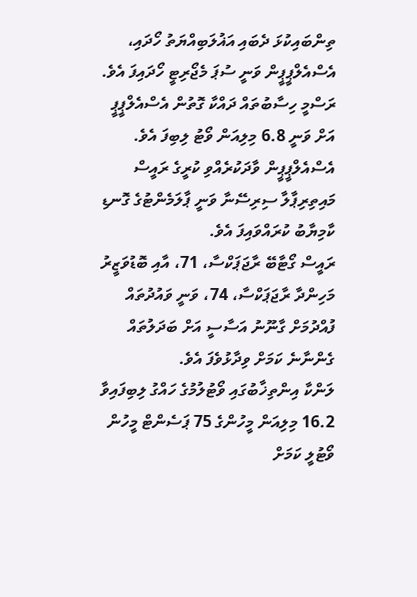ތިންބައިކުޅަ ދެބައި އަޣުލަބިއްޔަތު ހޯދައި، އެސްއެލްޕީޕީން ވަނީ ސުޕަ މެޖޯރިޓީ ހޯދައިފަ އެވެ. ރަސްމީ ހިސާބުތައް ދައްކާ ގޮތުން އެސްއެލްޕީޕީ އަށް ވަނީ 6.8 މިލިއަން ވޯޓު ލިބިފަ އެވެ.
އެސްއެލްޕީޕީން ވާދަކުރެއްވި ކުރީގެ ރައީސް މައިތިރިޕާލާ ސިރިސޭނާ ވަނީ ޕާލަމެންޓުގެ ގޮނޑި ކާމިޔާބު ކުރައްވައިފަ އެވެ.
ރައީސް ގޯޓާބޭ ރާޖަޕަކްސާ، 71، އާއި ބޮޑުވަޒީރު މަހިންދާ ރާޖަޕަކްސާ، 74، ވަނީ ވައުދުތައް ފުއްދުމަށް ގާނޫނު އަސާސީ އަށް ބަދަލުތައް ގެންނާނެ ކަމަށް ވިދާޅުވެފަ އެވެ.
ލަންކާ އިންތިޚާބުގައި ވޯޓުލުމުގެ ހައްގު ލިބިފައިވާ 16.2 މިލިއަން މީހުންގެ 75 ޕަސެންޓް މީހުން ވޯޓުލީ ކަމަށް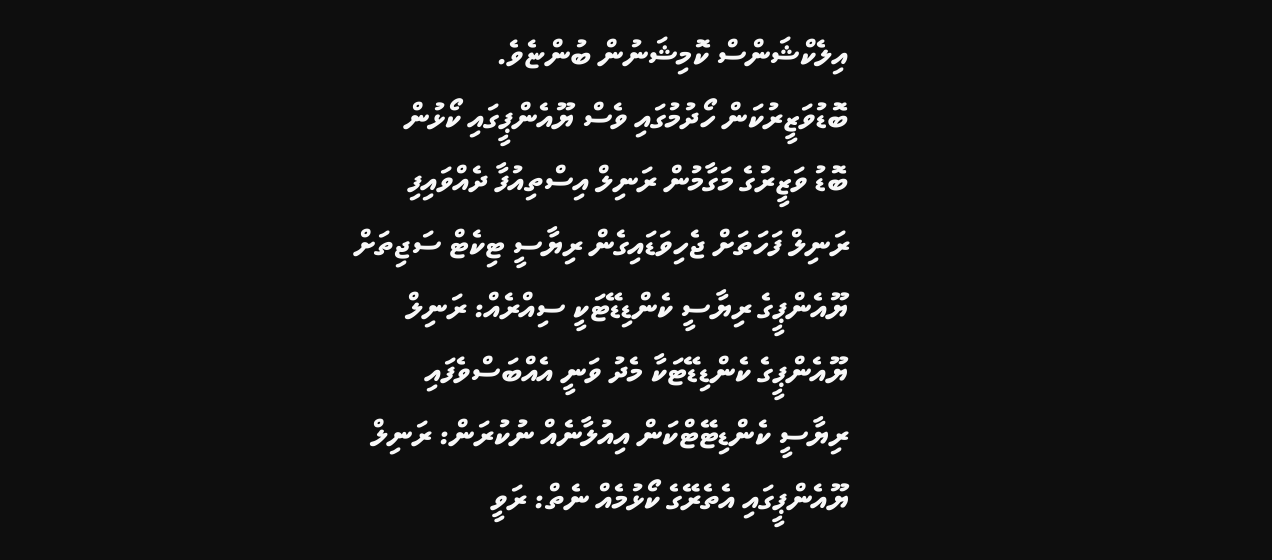އިލެކްޝަންސް ކޮމިޝަނުން ބުންޏެވެ.
ބޮޑުވަޒީރުކަން ހޯދުމުގައި ވެސް ޔޫއެންޕީގައި ކޯޅުން
ބޮޑު ވަޒީރުގެ މަގާމުން ރަނިލް އިސްތިއުފާ ދެއްވައިފި
ރަނިލް ފަހަތަށް ޖެހިވަޑައިގެން ރިޔާސީ ޓިކެޓް ސަޖިތަށް
ޔޫއެންޕީގެ ރިޔާސީ ކެންޑިޑޭޓަކީ ސިއްރެއް: ރަނިލް
ޔޫއެންޕީގެ ކެންޑިޑޭޓަކާ މެދު ވަނީ އެއްބަސްވެފައި
ރިޔާސީ ކެންޑިޓޭޓްކަން އިއުލާނެއް ނުކުރަން: ރަނިލް
ޔޫއެންޕީގައި އެތެރޭގެ ކޯޅުމެއް ނެތް: ރަވީ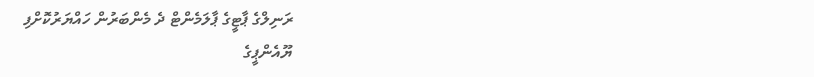ރަނިލްގެ ޕާޓީގެ ޕާލަމެންޓް ދެ މެންބަރުން ހައްޔަރުކޮށްފި
ޔޫއެންޕީގެ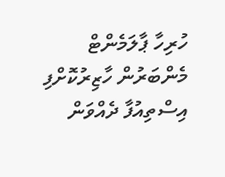ހުރިހާ ޕާލަމެންޓް މެންބަރުން ހާޒިރުކޮށްފި
އިސްތިއުފާ ދެއްވަން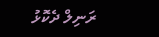ރަނިލް ދެކޮޅު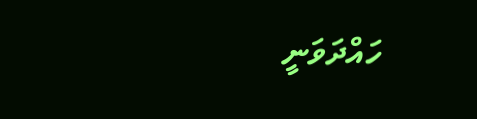ހައްދަވަނީ